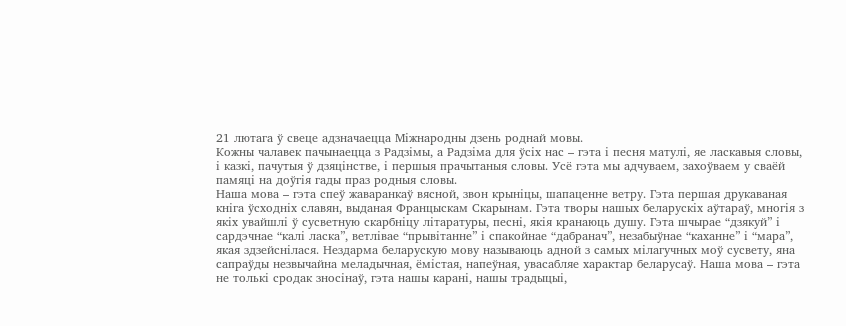21 лютага ў свеце адзначаецца Міжнародны дзень роднай мовы.
Кожны чалавек пачынаецца з Радзімы, а Радзіма для ўсіх нас – гэта і песня матулі, яе ласкавыя словы, і казкі, пачутыя ў дзяцінстве, і першыя прачытаныя словы. Усё гэта мы адчуваем, захоўваем у сваёй памяці на доўгія гады праз родныя словы.
Наша мова – гэта спеў жаваранкаў вясной, звон крыніцы, шапаценне ветру. Гэта першая друкаваная кніга ўсходніх славян, выданая Францыскам Скарынам. Гэта творы нашых беларускіх аўтараў, многія з якіх увайшлі ў сусветную скарбніцу літаратуры, песні, якія кранаюць душу. Гэта шчырае “дзякуй” і сардэчнае “калі ласка”, ветлівае “прывітанне” і спакойнае “дабранач”, незабыўнае “каханне” і “мара”, якая здзейснілася. Нездарма беларускую мову называюць адной з самых мілагучных моў сусвету, яна сапраўды незвычайна меладычная, ёмістая, напеўная, увасабляе характар беларусаў. Наша мова – гэта не толькі сродак зносінаў, гэта нашы карані, нашы традыцыі,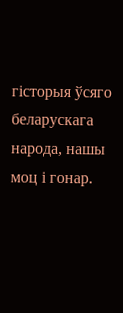гісторыя ўсяго беларускага народа, нашы моц і гонар.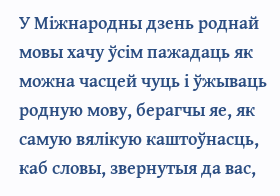У Міжнародны дзень роднай мовы хачу ўсім пажадаць як можна часцей чуць і ўжываць родную мову, берагчы яе, як самую вялікую каштоўнасць, каб словы, звернутыя да вас,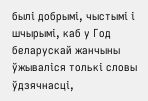былі добрымі, чыстымі і шчырымі, каб у Год беларускай жанчыны ўжываліся толькі словы ўдзячнасці,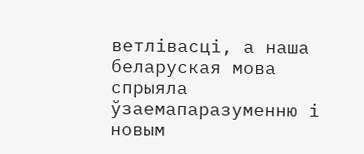ветлівасці, а наша беларуская мова спрыяла ўзаемапаразуменню і новым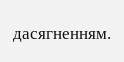дасягненням.